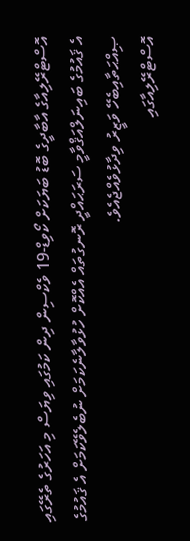އޮސްޓްރޭލިއާގެ އާބާދީގެ ބޮޑު ބަޔަކަށް ކޯވިޑް-19 ވެކްސިން ދިން ކަމުގައި ވިޔަސް މި އަހަރުގެ ތެރޭގައި އެ ޤައުމުގެ ބައިނަލްއަޤްވާމީ ސަރަޙައްދީ ރޮނގުތައް އެއްކޮށް ހުޅުވާލާނެކަމަށް ނުބެލެވޭކަމަށް އެ ޤައުމުގެ ޞިއްޙަތާއިބެހޭ ވަޒީރު ވިދާޅުވެއްޖެއެވެ.
އޮސްޓްރޭލިއާގައި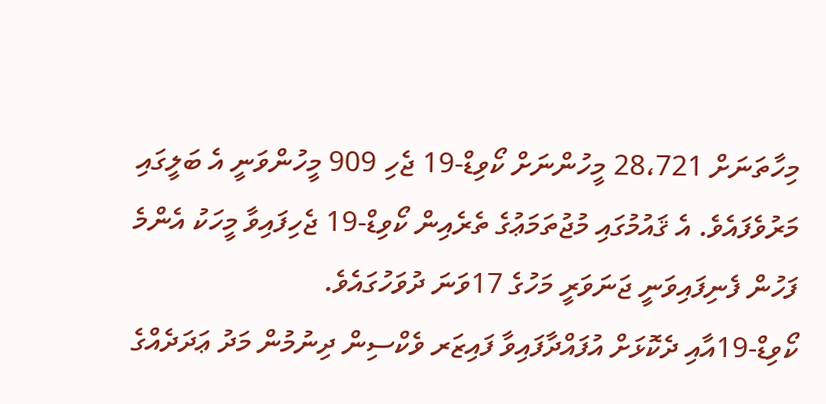މިހާތަނަށް 28،721 މީހުންނަށް ކޯވިޑް-19 ޖެހި 909 މީހުންވަނީ އެ ބަލީގައި މަރުވެފައެވެ. އެ ޤައުމުގައި މުޖުތަމަޢުގެ ތެރެއިން ކޯވިޑް-19 ޖެހިފައިވާ މީހަކު އެންމެ ފަހުން ފެނިފައިވަނީ ޖަނަވަރީ މަހުގެ 17ވަނަ ދުވަހުގައެވެ.
ކޯވިޑް-19އާއި ދެކޮޅަށް އުފައްދާފައިވާ ފައިޒަރ ވެކްސިން ދިނުމުން މަދު ޢަދަދެއްގެ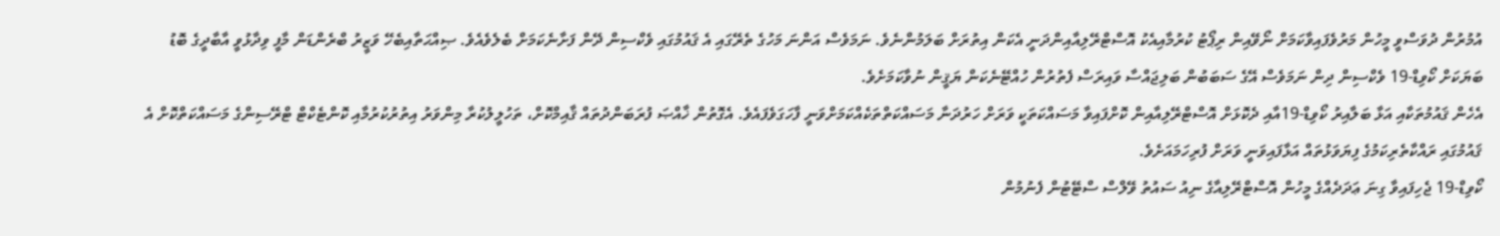އުމުރުން ދުވަސްވީ މީހުން މަރުވެފައިވާކަމަށް ނޯވޭއިން ރިޕޯޓު ކުރުމާއިއެކު އޮސްޓްރޭލިއާއިންދަނީ އެކަން އިތުރަށް ބަލަމުންނެވެ. ނަމަވެސް އަންނަ މަހުގެ ތެރޭގައި އެ ޤައުމުގައި ވެކްސިން ދޭން ފަށާނެކަމަށް ބެލެވެއެވެ. ޞިއްޙަތާއިބެހޭ ވަޒީރު ބްރެންޑަން މާފީ ވިދާޅުވީ އާބާދީގެ ބޮޑު ބަޔަކަށް ކޯވިޑް-19 ވެކްސިން ދިން ނަމަވެސް އޭގެ ސަބަބުން ބަލިޖައްސާ ވައިރަސް ފެތުރުން ހުއްޓޭނެކަން ޔަޤީން ނުވާކަމަށެވެ.
އެހެން ޤައުމުތަކާއި އަޅާ ބަލާއިރު ކޯވިޑް-19އާއި ދެކޮޅަށް އޮސްޓްރޭލިއާއިން ކޮށްފައިވާ މަސައްކަތަކީ ވަރަށް ހަރުދަނާ މަސައްކަތްތަކެއްކަމަށްވަނީ ފާހަގަވެފައެވެ. އެގޮތުން ޚާއްޞަ ފުރަބަންދުތައް ޤާއިމްކޮށް، ތަހުލީލުކުރާ މިންވަރު އިތުރުކުރުމާއި ކޮންޓެކްޓް ޓްރޭސިންގެ މަސައްކަތްކޮށް އެ ޤައުމުގައި ރައްކާތެރިކަމުގެ ފިޔަވަޅުތައް އަޅާފައިވަނީ ވަރަށް ފުރިހަމައަށެވެ.
ކޯވިޑް-19 ޖެހިފައިވާ ގިނަ ޢަދަދެއްގެ މީހުން އޮސްޓްރޭލިއާގެ ނިއު ސައުތު ވޭލްސް ސްޓޭޓުން ފެނުމުން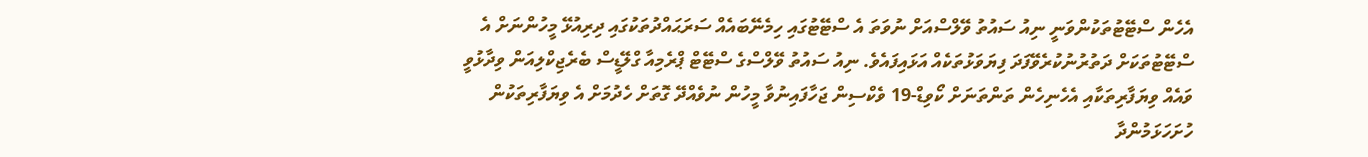އެހެން ސްޓޭޓުތަކުންވަނީ ނިއު ސައުތު ވޭލްސްއަށް ނުވަތަ އެ ސްޓޭޓުގައި ހިމެނޭބައެއް ސަރަޙައްދުތަކުގައި ދިރިއުޅޭ މީހުންނަށް އެ ސްޓޭޓުތަކަށް ދަތުރުނުކުރެވޭފަދަ ފިޔަވަޅުތަކެއް އަޅައިފައެވެ. ނިއު ސައުތު ވޭލްސްގެ ސްޓޭޓް ޕްރެމިއާ ގްލޭޑީސް ބެރެޖިކްލިއަން ވިދާޅުވީ ވައެއް ވިޔަފާރިތަކާއި އެހެނިހެން ތަންތަނަށް ކޯވިޑް-19 ވެކްސިން ޖަހާފައިނުވާ މީހުން ނުވެއްދޭ ގޮތަށް ހެދުމަށް އެ ވިޔަފާރިތަކުން ހުށަހަޅަމުންދާ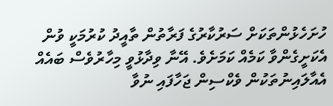ހުށަހެޅުންތަކަށް ސަރުކާރުގެ ފަރާތުން ތާއީދު ކުރުމަކީ ވުން އެކަށީގެންވާ ކަމެއް ކަމަށެވެ. އޭނާ ވިދާޅުވީ މިހާރުވެސް ބައެއް އެއާލައިނުތަކުން ވެކްސިން ޖަހާފައި ނުވާ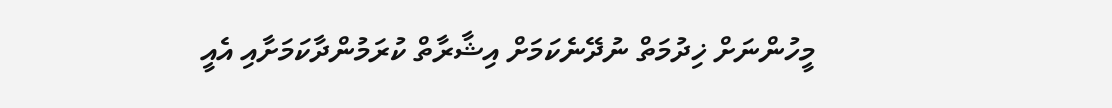މީހުންނަށް ޚިދުމަތް ނުދޭނެކަމަށް އިޝާރާތް ކުރަމުންދާކަމަށާއި އެއީ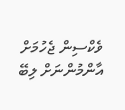ވެކްސިން ޖެހުމަށް އާންމުންނަށް ލިބޭ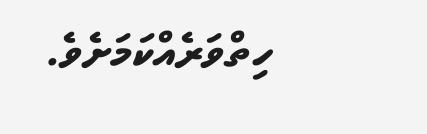ހިތްވަރެއްކަމަށެވެ.